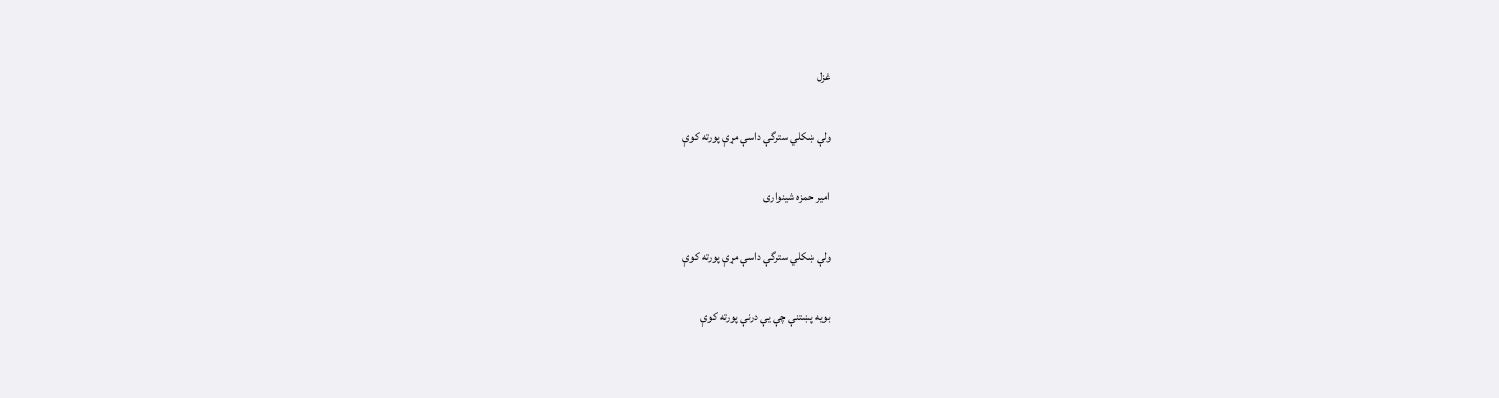غزل

ولې ښکلي سترگې داسې مړې پورته کوې

امیر حمزه شینواری

ولې ښکلي سترگې داسې مړې پورته کوې

بويه پښتنې چې يې درنې پورته کوې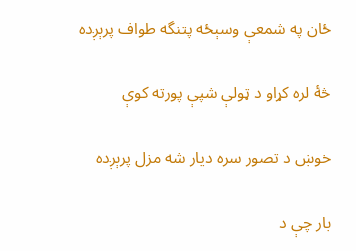ځان په شمعې وسېځه پتنگه طواف پرېږده

څۀ لره کړاو د ټولې شپې پورته کوې

خوښ د تصور سره ديار شه مزل پرېږده

بار چې د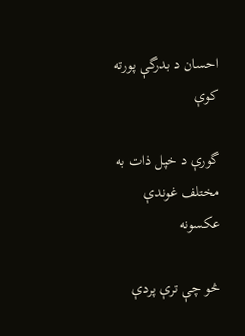احسان د بدرگې پورته کوې

گورې د خپل ذات به مختلف غوندې عکسونه

څو چې ترې پردې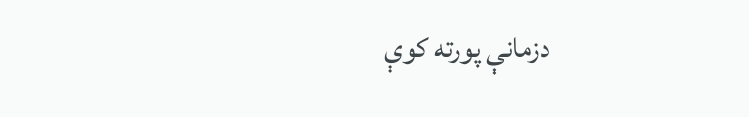دزمانې پورته کوې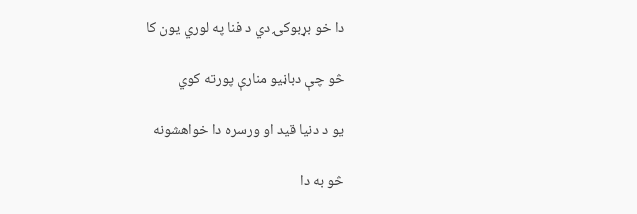دا خو بړبوکۍ دي د فنا په لوري يون کا

څو چې دباڼيو منارې پورته کوي

يو د دنيا قيد او ورسره دا خواهشونه

څو به دا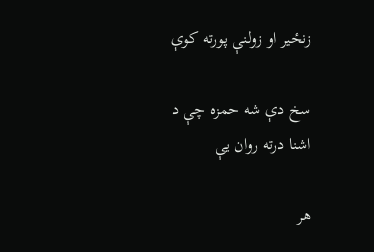زنځير او زولنې پورته کوې

سخ دې شه حمزه چې د اشنا درته روان يې

هر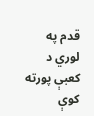قدم په لوري د کعبې پورته کوې